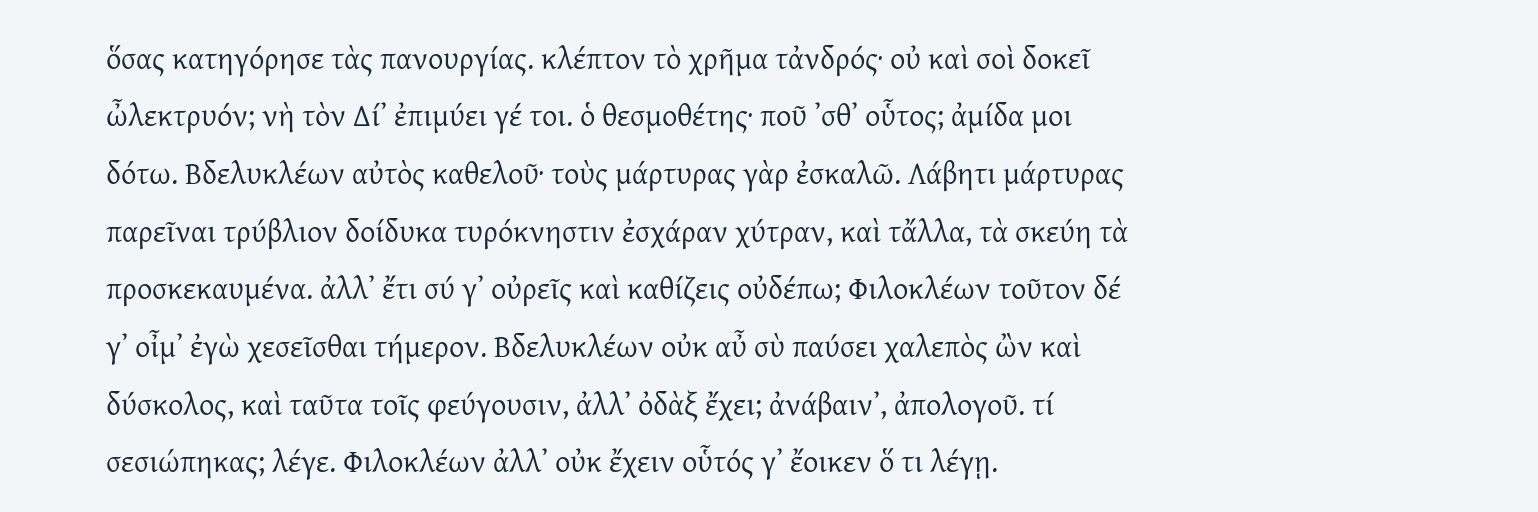ὅσας κατηγόρησε τὰς πανουργίας. κλέπτον τὸ χρῆμα τἀνδρός· οὐ καὶ σοὶ δοκεῖ ὦλεκτρυόν; νὴ τὸν Δίʼ ἐπιμύει γέ τοι. ὁ θεσμοθέτης· ποῦ ʼσθʼ οὗτος; ἀμίδα μοι δότω. Βδελυκλέων αὐτὸς καθελοῦ· τοὺς μάρτυρας γὰρ ἐσκαλῶ. Λάβητι μάρτυρας παρεῖναι τρύβλιον δοίδυκα τυρόκνηστιν ἐσχάραν χύτραν, καὶ τἄλλα, τὰ σκεύη τὰ προσκεκαυμένα. ἀλλʼ ἔτι σύ γʼ οὐρεῖς καὶ καθίζεις οὐδέπω; Φιλοκλέων τοῦτον δέ γʼ οἶμʼ ἐγὼ χεσεῖσθαι τήμερον. Βδελυκλέων οὐκ αὖ σὺ παύσει χαλεπὸς ὢν καὶ δύσκολος, καὶ ταῦτα τοῖς φεύγουσιν, ἀλλʼ ὀδὰξ ἔχει; ἀνάβαινʼ, ἀπολογοῦ. τί σεσιώπηκας; λέγε. Φιλοκλέων ἀλλʼ οὐκ ἔχειν οὗτός γʼ ἔοικεν ὅ τι λέγῃ.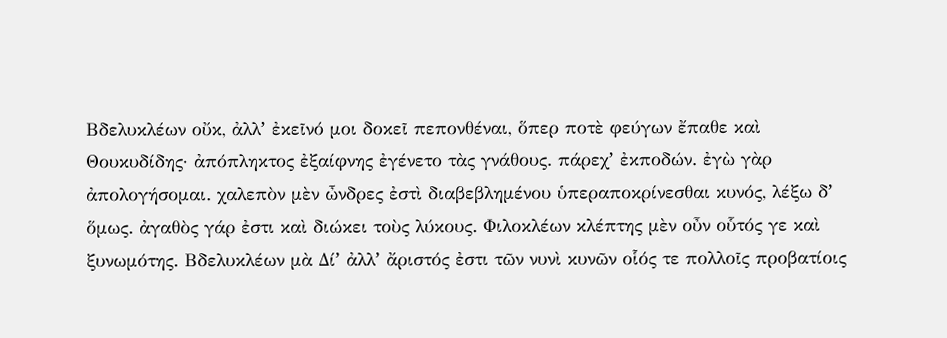Βδελυκλέων οὔκ, ἀλλʼ ἐκεῖνό μοι δοκεῖ πεπονθέναι, ὅπερ ποτὲ φεύγων ἔπαθε καὶ Θουκυδίδης· ἀπόπληκτος ἐξαίφνης ἐγένετο τὰς γνάθους. πάρεχʼ ἐκποδών. ἐγὼ γὰρ ἀπολογήσομαι. χαλεπὸν μὲν ὦνδρες ἐστὶ διαβεβλημένου ὑπεραποκρίνεσθαι κυνός, λέξω δʼ ὅμως. ἀγαθὸς γάρ ἐστι καὶ διώκει τοὺς λύκους. Φιλοκλέων κλέπτης μὲν οὖν οὗτός γε καὶ ξυνωμότης. Βδελυκλέων μὰ Δίʼ ἀλλʼ ἄριστός ἐστι τῶν νυνὶ κυνῶν οἷός τε πολλοῖς προβατίοις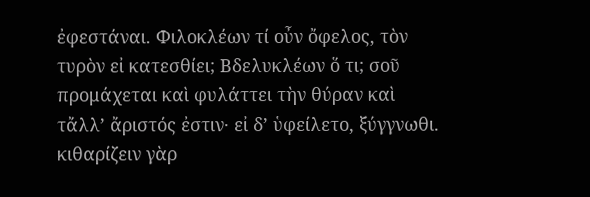ἐφεστάναι. Φιλοκλέων τί οὖν ὄφελος, τὸν τυρὸν εἰ κατεσθίει; Βδελυκλέων ὅ τι; σοῦ προμάχεται καὶ φυλάττει τὴν θύραν καὶ τἄλλʼ ἄριστός ἐστιν· εἰ δʼ ὑφείλετο, ξύγγνωθι. κιθαρίζειν γὰρ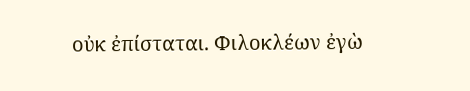οὐκ ἐπίσταται. Φιλοκλέων ἐγὼ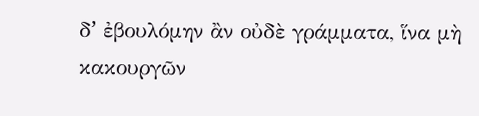δʼ ἐβουλόμην ἂν οὐδὲ γράμματα, ἵνα μὴ κακουργῶν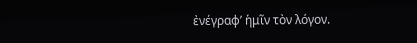ἐνέγραφʼ ἡμῖν τὸν λόγον.